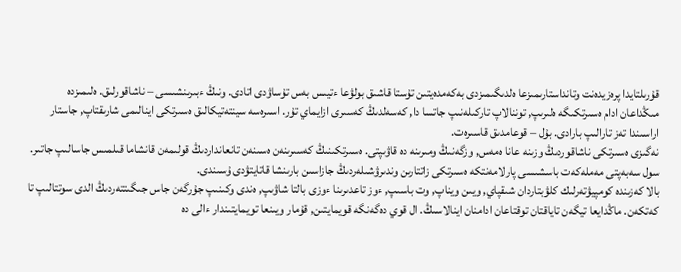قۇرىلتايدا پرەزيدەنت وتانداستارىمىزعا ەلدىگىمىزدى بەكەمدەيتىن تۇستا قاشىق بولۋعا ءتيىس بەس تۇساۋدى اتادى. ونىڭ ءبىرىنشىسى – ناشاقورلىق. ەلىمىزدە مىڭداعان ادام ەسىرتكىگە ەلىرىپ, توننالاپ تاركىلەنىپ جاتسا دا, كەسەلدىڭ كەسىرى ازايماي تۇر. اسىرەسە سينتەتيكالىق ەسىرتكى اينالىمى شارىقتاپ, جاستار اراسىندا تەز تارالىپ بارادى. بۇل – قوعامدىق قاسىرەت.
نەگىزى ەسىرتكى ناشاقوردىڭ وزىنە عانا ەمەس, وزگەنىڭ ومىرىنە دە قاۋىپتى. ەسىرتكىنىڭ كەسىرىنەن ەسىنەن تانعانداردىڭ قولىمەن قانشاما قىلمىس جاسالىپ جاتىر. سول سەبەپتى مەملەكەت باسشىسى پارلامەنتكە ەسىرتكى زاتتارىن وندىرۋشىلەردىڭ جازاسىن بارىنشا قاتايتۋدى ۇسىندى.
بالا كەزىندە كومپيۋتەرلىك كلۋبتاردان شىقپاي, ويىن ويناپ, وت باسىپ, ءوز تاعدىرىنا ءوزى بالتا شاۋىپ, ەندى وكىنىپ جۇرگەن جاس جىگىتتەردىڭ الدى سوتتالىپ تا كەتكەن. ماڭدايعا تيگەن تاياقتان توقتاعان ادامنان اينالاسىڭ. ال قوي دەگەنگە قويمايتىن, قۇمار ويىنعا تويمايتىندار ءالى دە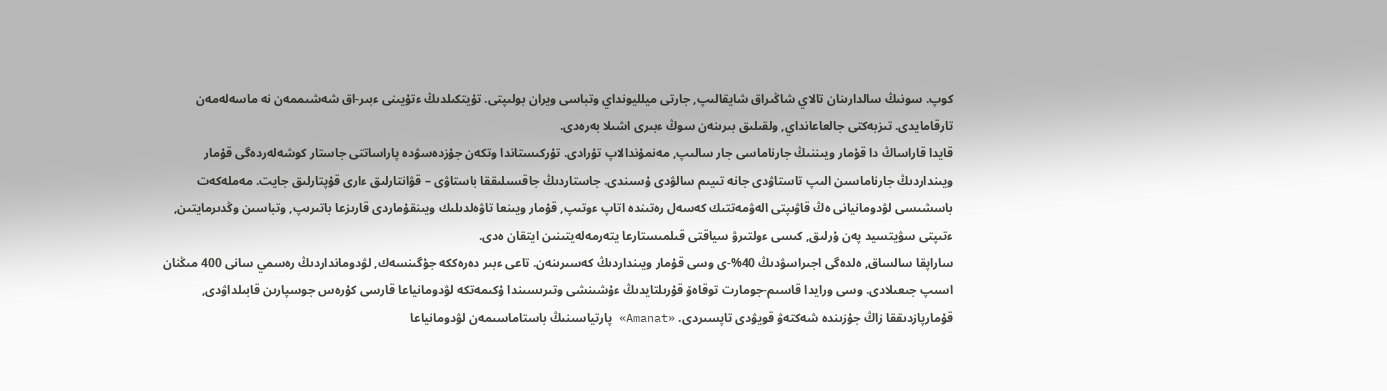كوپ. سونىڭ سالدارىنان تالاي شاڭىراق شايقالىپ, جارتى ميلليونداي وتباسى ويران بولىپتى. تۇيتكىلدىڭ ءتۇيىنى ءبىر-اق شەشىممەن نە ماسەلەمەن تارقامايدى. تىزبەكتى جالعاعانداي, ولقىلىق بىرىنەن سوڭ ءبىرى اشىلا بەرەدى.
قايدا قاراساڭ دا قۇمار ويىننىڭ جارناماسى جار سالىپ, مەنمۇندالاپ تۇرادى. تۇركىستاندا وتكەن جۇزدەسۋدە پاراساتتى جاستار كوشەلەردەگى قۇمار ويىنداردىڭ جارناماسىن الىپ تاستاۋدى جانە تىيىم سالۋدى ۇسىندى. جاستاردىڭ جاقسىلىققا باستاۋى – قۋانتارلىق ءارى قۇپتارلىق جايت. مەملەكەت باسشىسى لۋدومانيانى ەڭ قاۋىپتى الەۋمەتتىك كەسەل رەتىندە اتاپ ءوتىپ, قۇمار ويىنعا تاۋەلدىلىك ويىنقۇماردى قارىزعا باتىرىپ, وتباسىن وڭدىرمايتىن, ءتىپتى سۋيتسيد پەن ۇرلىق, كىسى ءولتىرۋ سياقتى قىلمىستارعا يتەرمەلەيتىنىن ايتقان ەدى.
ساراپقا سالساق, ەلدەگى اجىراسۋدىڭ 40%-ى وسى قۇمار ويىنداردىڭ كەسىرىنەن. تاعى ءبىر دەرەككە جۇگىنسەك, لۋدومانداردىڭ رەسمي سانى 400 مىڭنان اسىپ جىعىلادى. وسى ورايدا قاسىم-جومارت توقاەۆ قۇرىلتايدىڭ ءۇشىنشى وتىرىسىندا ۇكىمەتكە لۋدومانياعا قارسى كۇرەس جوسپارىن قابىلداۋدى, قۇمارپازدىققا زاڭ جۇزىندە شەكتەۋ قويۋدى تاپسىردى. «Amanat» پارتياسىنىڭ باستاماسىمەن لۋدومانياعا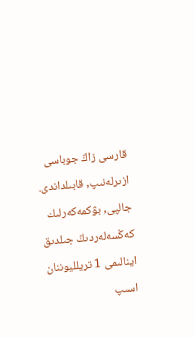قارسى زاڭ جوباسى ازىرلەنىپ, قابىلداندى.
جالپى, بۋكمەكەرلىك كەڭسەلەردىڭ جىلدىق اينالىمى 1 تريلليوننان اسىپ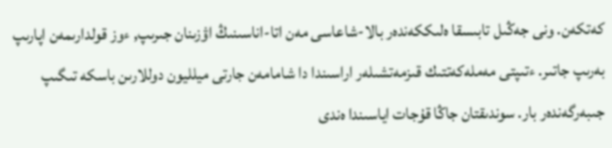كەتكەن. ونى جەڭىل تابىسقا ەلىككەندەر بالا-شاعاسى مەن اتا-اناسىنىڭ اۋزىنان جىرىپ, ءوز قولدارىمەن اپارىپ بەرىپ جاتىر. ءتىپتى مەملەكەتتىك قىزمەتشىلەر اراسىندا دا شامامەن جارتى ميلليون دوللارىن باسكە تىگىپ جىبەرگەندەر بار. سوندىقتان جاڭا قۇجات اياسىندا ەندى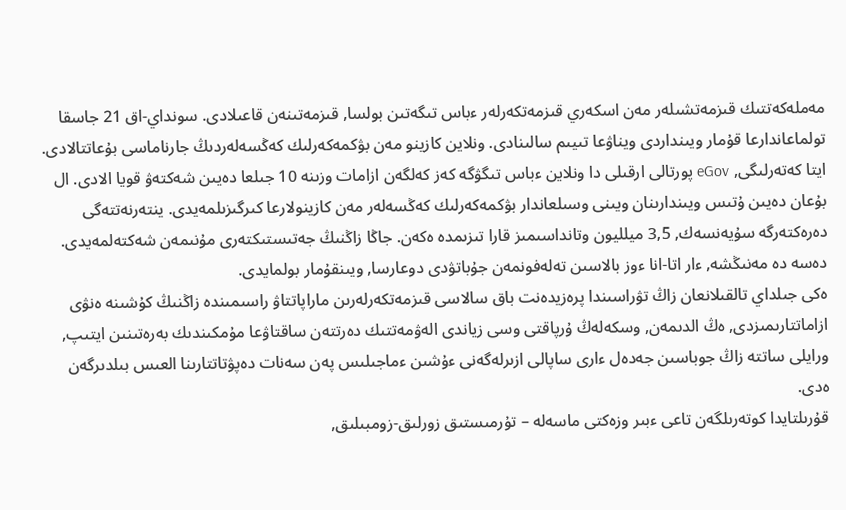مەملەكەتتىك قىزمەتشىلەر مەن اسكەري قىزمەتكەرلەر ءباس تىگەتىن بولسا, قىزمەتىنەن قاعىلادى. سونداي-اق 21 جاسقا تولماعاندارعا قۇمار ويىنداردى ويناۋعا تىيىم سالىنادى. ونلاين كازينو مەن بۋكمەكەرلىك كەڭسەلەردىڭ جارناماسى بۇعاتتالادى.
ايتا كەتەرلىگى, eGov پورتالى ارقىلى دا ونلاين ءباس تىگۋگە كەز كەلگەن ازامات وزىنە 10 جىلعا دەيىن شەكتەۋ قويا الادى. ال بۇعان دەيىن ۇتىس ويىندارىنان ويىنى وسىلعاندار بۋكمەكەرلىك كەڭسەلەر مەن كازينولارعا كىرگىزىلمەيدى. ينتەرنەتتەگى دەرەكتەرگە سۇيەنسەك, 3,5 ميلليون وتانداسىمىز قارا تىزىمدە ەكەن. جاڭا زاڭنىڭ جەتىستىكتەرى مۇنىمەن شەكتەلمەيدى. دەسە دە مەنىڭشە, ءار اتا-انا ءوز بالاسىن تەلەفونمەن جۇباتۋدى دوعارسا, ويىنقۇمار بولمايدى.
ەكى جىلداي تالقىلانعان زاڭ تۋراسىندا پرەزيدەنت باق سالاسى قىزمەتكەرلەرىن ماراپاتتاۋ راسىمىندە زاڭنىڭ كۇشىنە ەنۋى ازاماتتارىمىزدى, ەڭ الدىمەن, وسكەلەڭ ۇرپاقتى وسى زياندى الەۋمەتتىك دەرتتەن ساقتاۋعا مۇمكىندىك بەرەتىنىن ايتىپ, ورايلى ساتتە زاڭ جوباسىن جەدەل ءارى ساپالى ازىرلەگەنى ءۇشىن ءماجىلىس پەن سەنات دەپۋتاتتارىنا العىس بىلدىرگەن ەدى.
قۇرىلتايدا كوتەرىلگەن تاعى ءبىر وزەكتى ماسەلە – تۇرمىستىق زورلىق-زومبىلىق,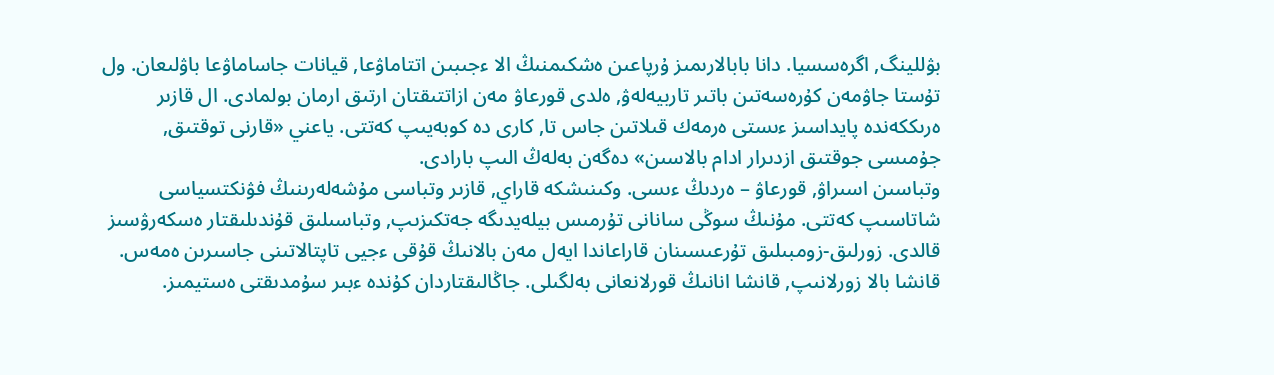بۋللينگ, اگرەسسيا. دانا بابالارىمىز ۇرپاعىن ەشكىمنىڭ الا ءجىبىن اتتاماۋعا, قيانات جاساماۋعا باۋلىعان. ول تۇستا جاۋمەن كۇرەسەتىن باتىر تاربيەلەۋ, ەلدى قورعاۋ مەن ازاتتىقتان ارتىق ارمان بولمادى. ال قازىر ەرىككەندە پايداسىز ءىستى ەرمەك قىلاتىن جاس تا, كارى دە كوبەيىپ كەتتى. ياعني «قارنى توقتىق, جۇمىسى جوقتىق ازدىرار ادام بالاسىن» دەگەن بەلەڭ الىپ بارادى.
وتباسىن اسىراۋ, قورعاۋ – ەردىڭ ءىسى. وكىنىشكە قاراي, قازىر وتباسى مۇشەلەرىنىڭ فۋنكتسياسى شاتاسىپ كەتتى. مۇنىڭ سوڭى سانانى تۇرمىس بيلەيدىگە جەتكىزىپ, وتباسىلىق قۇندىلىقتار ەسكەرۋسىز قالدى. زورلىق-زومبىلىق تۇرعىسىنان قاراعاندا ايەل مەن بالانىڭ قۇقى ءجيى تاپتالاتىنى جاسىرىن ەمەس. قانشا بالا زورلانىپ, قانشا انانىڭ قورلانعانى بەلگىلى. جاڭالىقتاردان كۇندە ءبىر سۇمدىقتى ەستيمىز.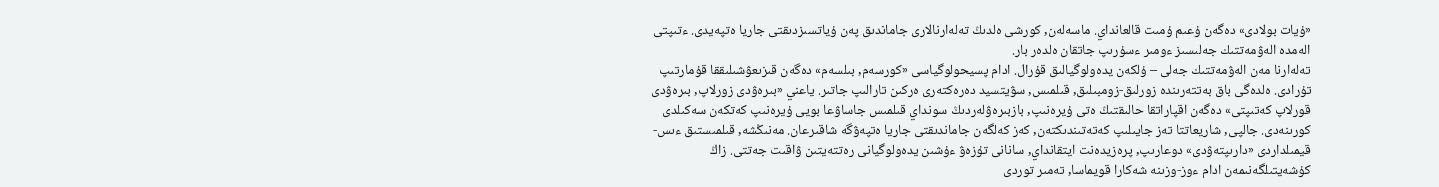«ۇيات بولادى» دەگەن ۇعىم ۇمىت قالعانداي. ماسەلەن, كورشى ەلدىڭ تەلەارنالارى جاماندىق پەن ۇياتسىزدىقتى جاريا ەتپەيدى. ءتىپتى الەمدە الەۋمەتتىك جەلىسىز ءومىر ءسۇرىپ جاتقان ەلدەر بار.
تەلەارنا مەن الەۋمەتتىك جەلى – ۇلكەن يدەولوگيالىق قۇرال. ادام پسيحولوگياسى «كورسەم, بىلسەم» دەگەن قىزىعۋشىلىققا قۇمارتىپ تۇرادى. ەلدەگى باق بەتتەرىندە زورلىق-زومبىلىق, قىلمىس, سۋيتسيد دەرەكتەرى ەركىن تارالىپ جاتىر. ياعني «بىرەۋدى زورلاپ, بىرەۋدى قورلاپ كەتىپتى» دەگەن اقپاراتقا حالىقتىڭ ەتى ۇيرەنىپ, بازبىرەۋلەردىڭ سونداي قىلمىس جاساۋعا بويى ۇيرەنىپ كەتكەن سەكىلدى كورىنەدى. جالپى, شاريعاتتا تەز جايىلىپ كەتەتىندىكتەن, كەز كەلگەن جاماندىقتى جاريا ەتپەۋگە شاقىرعان. مەنىڭشە, قىلمىستىق ءىس-قيمىلداردى «دارىپتەۋدى» دوعارىپ, پرەزيدەنت ايتقانداي, سانانى تۇزەۋ ءۇشىن يدەولوگيانى رەتتەيتىن ۋاقىت جەتتى. زاڭ كۇشەيتىلگەنىمەن ادام ءوز-وزىنە شەكارا قويماسا, تەمىر توردى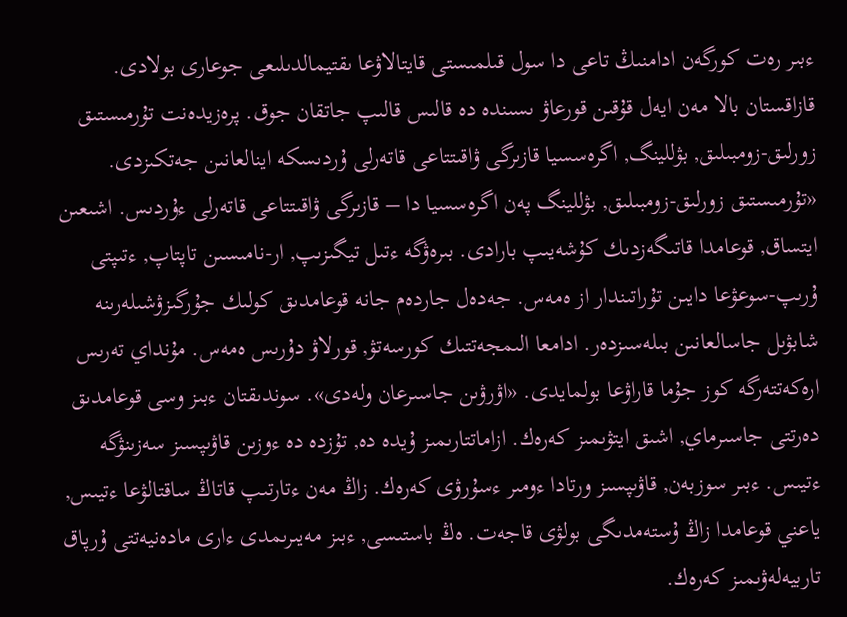ءبىر رەت كورگەن ادامنىڭ تاعى دا سول قىلمىستى قايتالاۋعا ىقتيمالدىلىعى جوعارى بولادى.
قازاقستان بالا مەن ايەل قۇقىن قورعاۋ ىسىندە دە قالىس قالىپ جاتقان جوق. پرەزيدەنت تۇرمىستىق زورلىق-زومبىلىق, بۋللينگ, اگرەسسيا قازىرگى ۋاقىتتاعى قاتەرلى ۇردىسكە اينالعانىن جەتكىزدى. «تۇرمىستىق زورلىق-زومبىلىق, بۋللينگ پەن اگرەسسيا دا – قازىرگى ۋاقىتتاعى قاتەرلى ءۇردىس. اشىعىن ايتساق, قوعامدا قاتىگەزدىك كۇشەيىپ بارادى. بىرەۋگە ءتىل تيگىزىپ, ار-نامىسىن تاپتاپ, ءتىپتى ۇرىپ-سوعۋعا دايىن تۇراتىندار از ەمەس. جەدەل جاردەم جانە قوعامدىق كولىك جۇرگىزۋشىلەرىنە شابۋىل جاسالعانىن بىلەسىزدەر. ادامعا الىمجەتتىك كورسەتۋ, قورلاۋ دۇرىس ەمەس. مۇنداي تەرىس ارەكەتتەرگە كوز جۇما قاراۋعا بولمايدى. «اۋرۋىن جاسىرعان ولەدى». سوندىقتان ءبىز وسى قوعامدىق دەرتتى جاسىرماي, اشىق ايتۋىمىز كەرەك. ازاماتتارىمىز ۇيدە دە, تۇزدە دە ءوزىن قاۋىپسىز سەزىنۋگە ءتيىس. ءبىر سوزبەن, قاۋىپسىز ورتادا ءومىر ءسۇرۋى كەرەك. زاڭ مەن ءتارتىپ قاتاڭ ساقتالۋعا ءتيىس, ياعني قوعامدا زاڭ ۇستەمدىگى بولۋى قاجەت. ەڭ باستىسى, ءبىز مەيىرىمدى ءارى مادەنيەتتى ۇرپاق تاربيەلەۋىمىز كەرەك.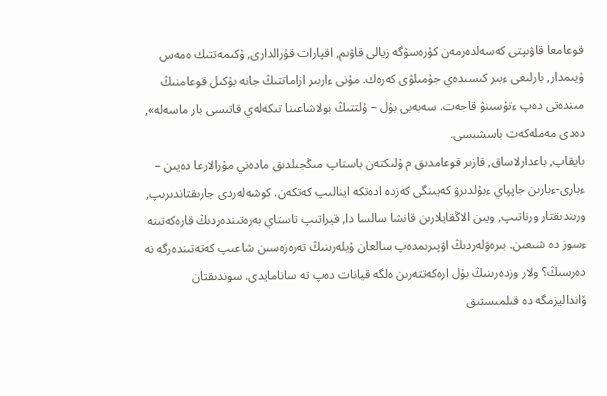قوعامعا قاۋىپتى كەسەلدەرمەن كۇرەسۋگە زيالى قاۋىم, اقپارات قۇرالدارى, ۇكىمەتتىك ەمەس ۇيىمدار, بارلىعى ءبىر كىسىدەي جۇمىلۋى كەرەك. مۇنى ءاربىر ازاماتتىڭ جانە بۇكىل قوعامنىڭ مىندەتى دەپ ءتۇسىنۋ قاجەت. سەبەبى بۇل – ۇلتتىڭ بولاشاعىنا تىكەلەي قاتىسى بار ماسەلە», دەدى مەملەكەت باسشىسى.
بايقاپ, باعدارلاساق, قازىر قوعامدىق م ۇلىكتەن باستاپ مىڭجىلدىق مادەني مۇرالارعا دەيىن – ءبارى-ءبارىن جاپپاي ءبۇلدىرۋ كەيىنگى كەزدە ادەتكە اينالىپ كەتكەن. كوشەلەردى جارىقتاندىرىپ, ورىندىقتار ورناتىپ, ويىن الاڭقايلارىن قانشا سالسا دا, قيراتىپ تاستاي بەرەتىندەردىڭ قارەكەتىنە ءسوز دە شىعىن. بىرەۋلەردىڭ اۋپىرىمدەپ سالعان ۇيلەرىنىڭ تەرەزەسىن شاعىپ كەتەتىندەرگە نە دەرسىڭ؟ ولار وزدەرىنىڭ بۇل ارەكەتتەرىن ەلگە قيانات دەپ تە سانامايدى. سوندىقتان ۆانداليزمگە دە قىلمىستىق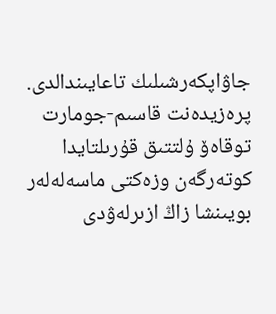جاۋاپكەرشىلىك تاعايىندالدى.
پرەزيدەنت قاسىم-جومارت توقاەۆ ۇلتتىق قۇرىلتايدا كوتەرگەن وزەكتى ماسەلەلەر بويىنشا زاڭ ازىرلەۋدى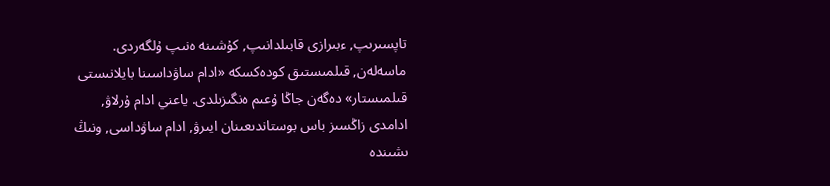تاپسىرىپ, ءبىرازى قابىلدانىپ, كۇشىنە ەنىپ ۇلگەردى. ماسەلەن, قىلمىستىق كودەكسكە «ادام ساۋداسىنا بايلانىستى قىلمىستار» دەگەن جاڭا ۇعىم ەنگىزىلدى. ياعني ادام ۇرلاۋ, ادامدى زاڭسىز باس بوستاندىعىنان ايىرۋ, ادام ساۋداسى, ونىڭ ىشىندە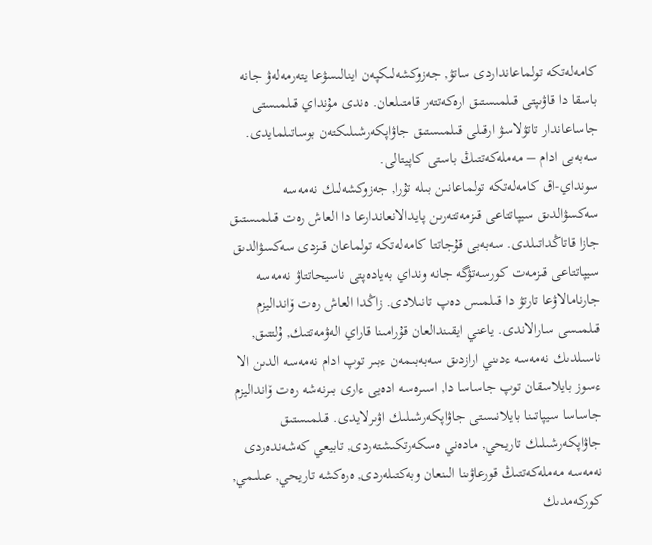كامەلەتكە تولماعانداردى ساتۋ, جەزوكشەلىكپەن اينالىسۋعا يتەرمەلەۋ جانە باسقا دا قاۋىپتى قىلمىستىق ارەكەتتەر قامتىلعان. ەندى مۇنداي قىلمىستى جاساعاندار تاتۋلاسۋ ارقىلى قىلمىستىق جاۋاپكەرشىلىكتەن بوساتىلمايدى. سەبەبى ادام – مەملەكەتتىڭ باستى كاپيتالى.
سونداي-اق كامەلەتكە تولماعانىن بىلە تۇرا, جەزوكشەلىك نەمەسە سەكسۋالدىق سيپاتتاعى قىزمەتتەرىن پايدالانعاندارعا دا العاش رەت قىلمىستىق جازا قاتاڭداتىلدى. سەبەبى قۇجاتتا كامەلەتكە تولماعان قىزدى سەكسۋالدىق سيپاتتاعى قىزمەت كورسەتۋگە جانە ونداي بەيادەپتى ناسيحاتتاۋ نەمەسە جارنامالاۋعا تارتۋ دا قىلمىس دەپ تانىلادى. زاڭدا العاش رەت ۆانداليزم قىلمىسى سارالاندى. ياعني ايقىندالعان قۇرامىنا قاراي الەۋمەتتىك, ۇلتتىق, ناسىلدىك نەمەسە ءدىني ارازدىق سەبەبىمەن ءبىر توپ ادام نەمەسە الدىن الا ءسوز بايلاسقان توپ جاساسا دا, اسىرەسە ادەيى ءارى بىرنەشە رەت ۆانداليزم جاساسا سيپاتىنا بايلانىستى جاۋاپكەرشىلىك اۋىرلايدى. قىلمىستىق جاۋاپكەرشىلىك تاريحي, مادەني ەسكەرتكىشتەردى, تابيعي كەشەندەردى نەمەسە مەملەكەتتىڭ قورعاۋىنا الىنعان وبەكتىلەردى, ەرەكشە تاريحي, عىلىمي, كوركەمدىك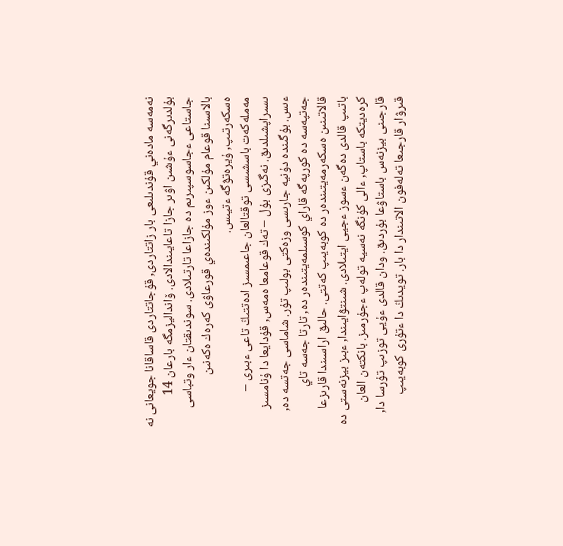نەمەسە مادەني قۇندىلىعى بار زاتتاردى, قۇجاتتاردى قاساقانا جويعانى نە بۇلدىرگەنى ءۇشىن اۋىر جازا تاعايىندالادى. ۆانداليزمگە بارعان 14 جاستاعى ءجاسوسپىرىم دە جازاعا تارتىلادى. سوندىقتان ءار وتباسى بالاسىنا قوعام مۇلكىن ءوز مۇلكىندەي قورعاۋى كەرەك ەكەنىن ەسكەرتىپ, ۇيرەتۋگە ءتيىس.
مەملەكەت باسشىسى توقتالعان جاعىمسىز ادەتتىڭ تاعى ءبىرى – ىسىراپشىلدىق. نەگىزى بۇل – تەك قوعامعا ەمەس, قۇدايعا دا ۇنامسىز ءىس. بۇگىندە دۇنيە جارىسى وزەكتى بولىپ تۇر. شاماسى جەتسە دە, جەتپەسە دە كورپەگە قاراي كوسىلمەيتىندەر دە, تارتا جەسە تاي قالاتىنىن ەسكەرمەيتىندەر دە كوبەيىپ كەتتى. حالىق اراسىندا قارىزعا باتىپ قالدى دەگەن ءسوز ءجيى ايتىلادى. شىنتۋايىندا, ءبىز بيزنەستى دە كرەديتكە باستاپ, ءالى كۇنگە نەسيە تولەپ ءجۇرمىز. بانكتەن العان قارجىنى بيزنەس باستاۋعا بۇردىق. ودان قالدى ءۇيى توزىپ تۇرسا دا, قىرۋار قارجىعا تەلەفون الاتىندار دا بار. تويدىڭ دا ءتۇرى كوبەيىپ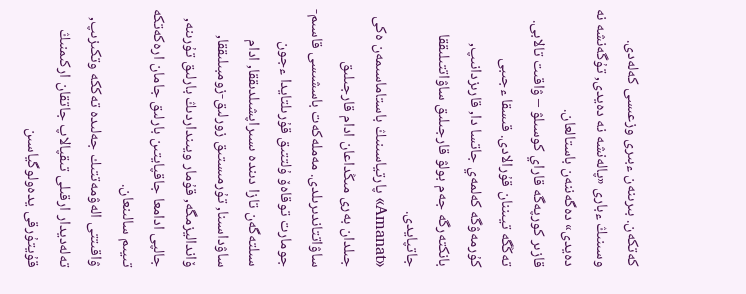كەتكەن. بىرىنەن ءبىرى وزعىسى كەلەدى. وسىنىڭ ءبارى «پالەنشە نە دەيدى, تۇگەنشە نە دەيدى» دەگەننەن باستالعان.
قازىر كورپەگە قاراي كوسىلۋ – ۋاقىت تالابى. تەڭگە تيىننان قۇرالادى. قىسقا ءجىبى كۇرمەۋگە كەلمەي جاتسا دا, قارىزدانىپ, بانكتەرگە جەم بولۋ قارجىلىق ساۋاتتىلىققا جاتپايدى.
«Amanat» پارتياسىنىڭ باستاماسىمەن ەكى جىلدان بەرى مىڭداعان ادام قارجىلىق ساۋاتتاندىرىلدى. مەملەكەت باسشىسى قاسىم-جومارت توقاەۆ ۇلتتىق قۇرىلتايدا ءجون سىلتەگەن تازا دىندە ىسىراپشىلدىققا, ادام ساۋداسىنا, تۇرمىستىق زورلىق-زومبىلىققا, ۆانداليزمگە, قۇمار ويىنداردىڭ بارلىق تۇرىنە, جالپى ادامعا جاقپايتىن بارلىق جامان ارەكەتكە تىيىم سالىنعان.
ۋاقىتتى الەۋمەتتىك جەلىدە تەككە وتكىزىپ, تەلەديدار ارقىلى تىقپالاپ جاتقان اركىمنىڭ قۇيتۇرقى يدەولوگياسىن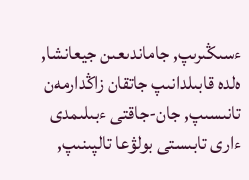ءسىڭىرىپ, جاماندىعىن جيعانشا, ەلدە قابىلدانىپ جاتقان زاڭدارمەن تانىسىپ, جان-جاقتى ءبىلىمدى ءارى تابىستى بولۋعا تالپىنىپ,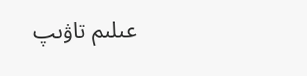عىلىم تاۋىپ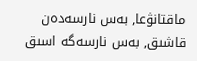ماقتانۋعا, بەس نارسەدەن قاشىق, بەس نارسەگە اسىق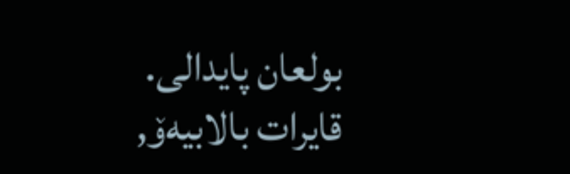بولعان پايدالى.
قايرات بالابيەۆ,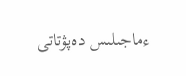ءماجىلىس دەپۋتاتى